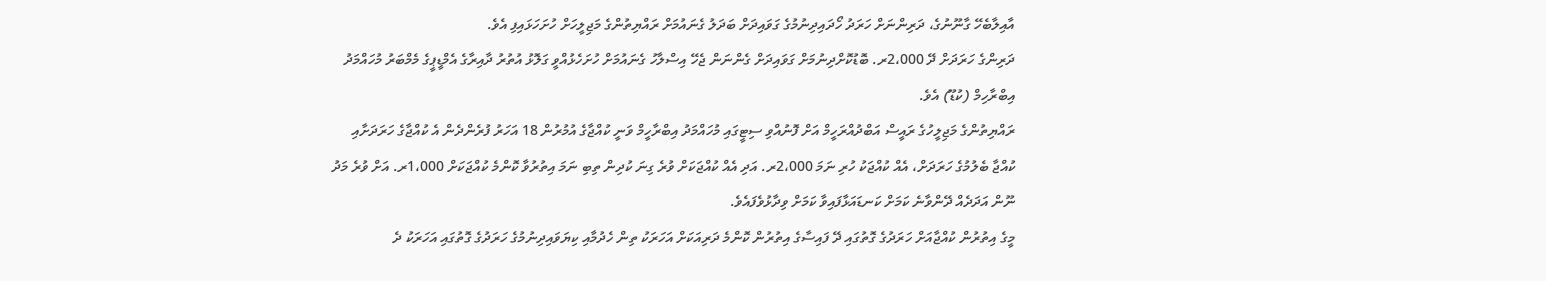އާއިލާބެހޭ ގާނޫނުގެ، ދަރިންނަށް ހަރަދު ހޯދައިދިނުމުގެ ގަވައިދަށް ބަދަލު ގެނައުމަށް ރައްޔިތުންގެ މަޖިލީހަށް ހުށަހަޅައިފި އެވެ.
ދަރިންގެ ހަރަދަށް ދޭ 2،000ރ. ބޮޑުކޮށްދިނުމަށް ގަވައިދަށް ގެންނަން ޖެހޭ އިސްލާހު ގެނައުމަށް ހުށަހެޅުއްވީ ގަލޮޅު އުތުރު ދާއިރާގެ އެމްޑީޕީގެ މެމްބަރު މުހައްމަދު އިބްރާހިމް (ކުޑޫ) އެވެ.
ރައްޔިތުންގެ މަޖިލީހުގެ ރައީސް އަބްދުއްރަހީމް އަށް ފޮނުއްވި ސިޓީގައި މުހައްމަދު އިބްރާހީމް ވަނީ ކުއްޖާގެ އުމުރުން 18 އަހަރު ފުރެންދެން އެ ކުއްޖާގެ ހަރަދަށާއި ކުއްޖާ ބެލުމުގެ ހަރަދަށް، އެއް ކުއްޖަކު ހުރި ނަމަ 2،000ރ. އަދި އެއް ކުއްޖަކަށް ވުރެ ގިނަ ކުދިން ތިބި ނަމަ އިތުރުވާ ކޮންމެ ކުއްޖަކަށް 1،000ރ. އަށް ވުރެ މަދު ނޫން އަދަދެއް ދޭންވާނެ ކަމަށް ކަނޑައަޅާފައިވާ ކަމަށް ވިދާޅުވެފައެވެ.
މީގެ އިތުރުން ކުއްޖާއަށް ހަރަދުގެ ގޮތުގައި ދޭ ފައިސާގެ އިތުރުން ކޮންމެ ދަރިއަކަށް އަހަރަކު ތިން ހެދުމާއި ކިޔަވައިދިނުމުގެ ހަރަދުގެ ގޮތުގައި އަހަރަކު ދެ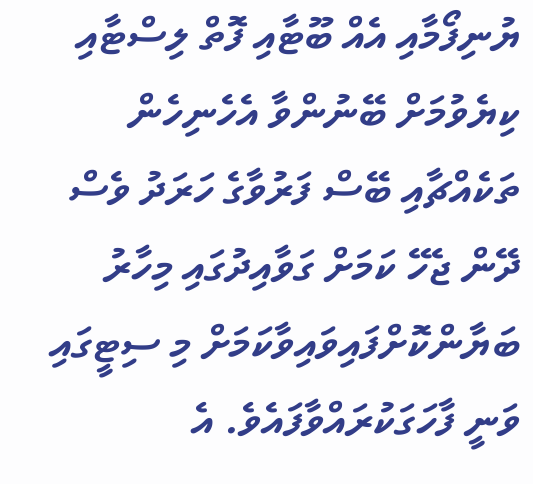ޔުނިފޯމާއި އެއް ބޫޓާއި ފޮތް ލިސްޓާއި ކިޔެވުމަށް ބޭނުންވާ އެހެނިހެން ތަކެއްޗާއި ބޭސް ފަރުވާގެ ހަރަދު ވެސް ދޭން ޖެހޭ ކަމަށް ގަވާއިދުގައި މިހާރު ބަޔާންކޮށްފައިވައިވާކަމަށް މި ސިޓީގައި ވަނީ ފާހަގަކުރައްވާފައެވެ. އެ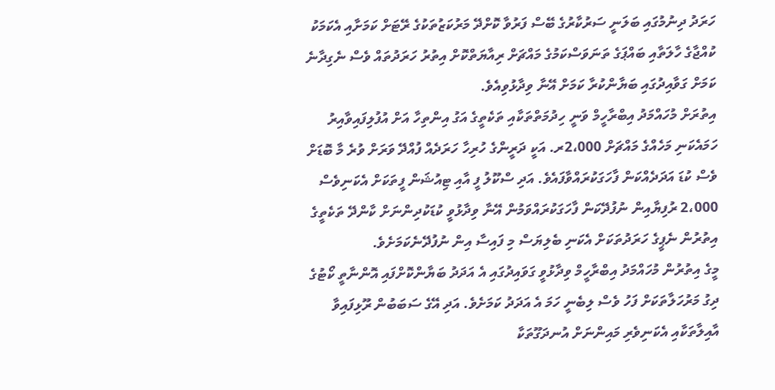ހަރަދު ދިނުމުގައި ބަލަނީ ސަރުކާރުގެ ބޭސް ފަރުވާ ކޮށްދޭ މަރުކަޒުތަކުގެ ރޭޓަށް ކަމަށާއި އެކަމަކު ކުއްޖާގެ ހާލަތާއި ބައްޕަގެ ތަނަވަސްކަމުގެ މައްޗަށް ރިއާޔަތްކޮށް އިތުރު ހަރަދުތައް ވެސް ނެގިދާނެ ކަމަށް ގަވާއިދުގައި ބަޔާންކުރާ ކަމަށް އޭނާ ވިދާޅުވިއެވެ.
އިތުރަށް މުހައްމަދު އިބްރާހީމް ވަނީ ހިދުމަތްތަކާއި ތަކެތީގެ އަގު އިންތިހާ އަށް އުފުލިފައިވާއިރު ހަމައެކަނި މަހެއްގެ މައްޗަށް 2،000ރ. އަކީ ދަރީންގެ ހުރިހާ ހަރަދެއް ފުއްދޭ ވަރަށް ވުރެ މާ ބޮޑަށް ވެސް ކުޑަ އަދަދެއްކަން ފާހަގަކުރައްވާފައެވެ. އަދި ސްކޫލު ފީ އާއި ޓިއުޝަން ފީތަކަށް އެކަނިވެސް 2،000 ރުފިޔާއިން ނުފުދޭކަން ފާހަގަކުރައްވަމުން އޭނާ ވިދާޅުވީ ކުޑަކުދިންނަށް ކާންދޭ ތަކެތީގެ އިތުރުން ނެޕީގެ ހަރަދުތަކަށް އެކަނި ބެލިޔަސް މި ފައިސާ އިން ނުފުދޭނެކަމަށެވެ.
މީގެ އިތުރުން މުހައްމަދު އިބްރާހީމް ވިދާޅުވީ ގަވައިދުގައި އެ އަދަދު ބަޔާންކޮށްފައި އޮންނާތީ ކޯޓުގެ ދިގު މަރުހަލާތަކަށް ފަހު ވެސް ލިބެނީ ހަމަ އެ އަދަދު ކަމަށެވެ. އަދި އޭގެ ސަބަބުން ރޫޅިފައިވާ އާއިލާތަކާއި އެކަނިވެރި މައިންނަށް އުނދަގޫތަކާ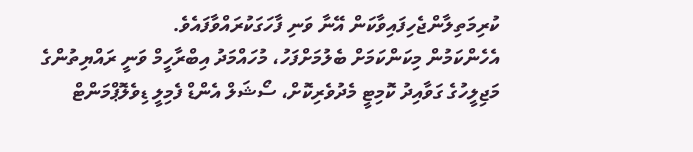ކުރިމަތިލާންޖެހިފައިވާކަން އޭނާ ވަނި ފާހަގަކުރައްވާފައެވެ.
އެހެންކަމުން މިކަންކަމަށް ބެލުމަށްފަހު، މުހައްމަދު އިބްރާހީމް ވަނީ ރައްޔިތުންގެ މަޖިލީހުގެ ގަވާއިދު ކޮމިޓީ މެދުވެރިކޮށް، ސޯޝަލް އެންޑް ފެމިލީ ޑިވެލޮޕްމަންޓް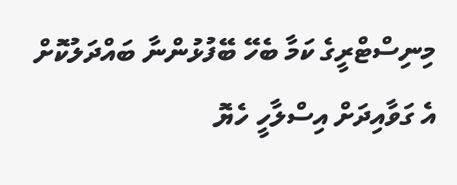މިނިސްޓްރީގެ ކަމާ ބެހޭ ބޭފުޅުންނާ ބައްދަލުކޮށް އެ ގަވާއިދަށް އިސްލާހީ ހެޔޮ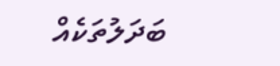ބަދަލުތަކެއް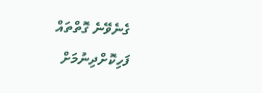ގެނެވޭނެ ގޮތްތައް ފަހިކޮށްދިނުމަށް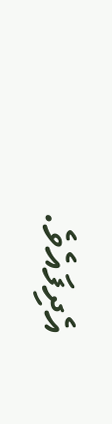އެދިފައެވެ.